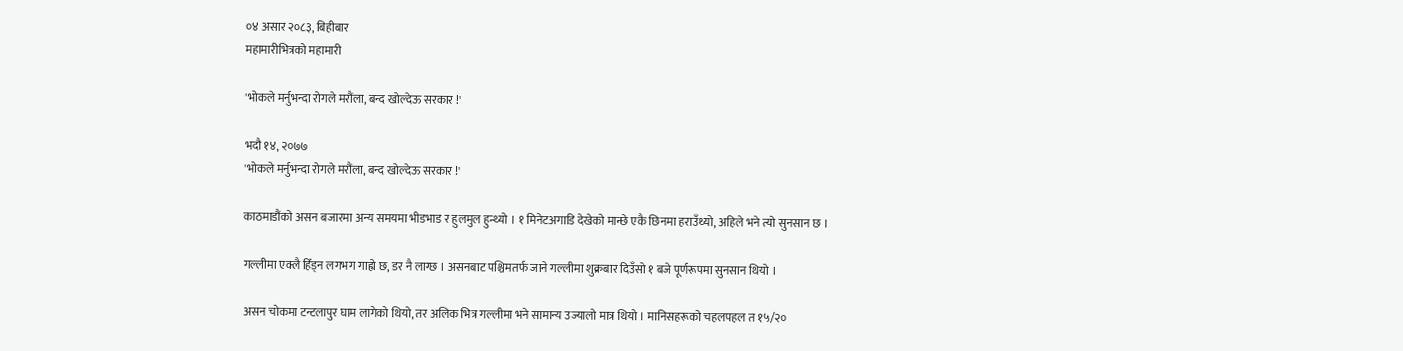०४ असार २०८३, बिहीबार
महामारीभित्रको महामारी

'भोकले मर्नुभन्दा रोगले मरौंला, बन्द खोल्देऊ सरकार !'

भदौ १४, २०७७
'भोकले मर्नुभन्दा रोगले मरौंला, बन्द खोल्देऊ सरकार !'

काठमाडौंको असन बजारमा अन्य समयमा भीडभाड र हुलमुल हुन्थ्यो । १ मिनेटअगाडि देखेको मान्छे एकै छिनमा हराउँथ्यो, अहिले भने त्यो सुनसान छ ।

गल्लीमा एक्लै हिँड्न लगभग गाह्रो छ, डर नै लाग्छ । असनबाट पश्चिमतर्फ जाने गल्लीमा शुक्रबार दिउँसो १ बजे पूर्णरूपमा सुनसान थियो ।

असन चोकमा टन्टलापुर घाम लागेको थियो, तर अलिक भित्र गल्लीमा भने सामान्य उज्यालो मात्र थियो । मानिसहरूको चहलपहल त १५/२०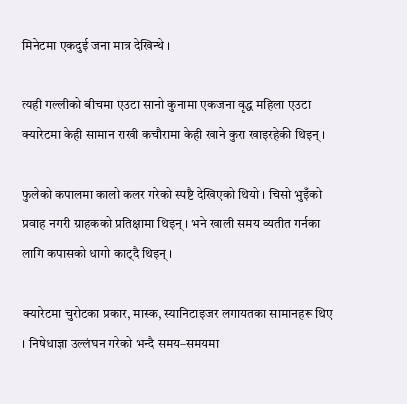मिनेटमा एकदुई जना मात्र देखिन्थे ।

त्यही गल्लीको बीचमा एउटा सानो कुनामा एकजना वृद्ध महिला एउटा क्यारेटमा केही सामान राखी कचौरामा केही खाने कुरा खाइरहेकी थिइन् ।

फुलेको कपालमा कालो कलर गरेको स्पष्टै देखिएको थियो । चिसो भुइँको प्रवाह नगरी ग्राहकको प्रतिक्षामा थिइन् । भने खाली समय व्यतीत गर्नका लागि कपासको धागो काट्दै थिइन् ।

क्यारेटमा चुरोटका प्रकार, मास्क, स्यानिटाइजर लगायतका सामानहरू थिए । निषेधाज्ञा उल्लंघन गरेको भन्दै समय–समयमा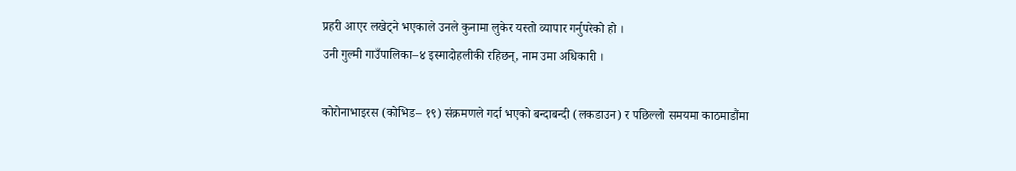प्रहरी आएर लखेट्ने भएकाले उनले कुनामा लुकेर यस्तो व्यापार गर्नुपरेको हो ।
उनी गुल्मी गाउँपालिका–४ इस्मादोहलीकी रहिछन्, नाम उमा अधिकारी ।

कोरोनाभाइरस (कोभिड– १९) संक्रमणले गर्दा भएको बन्दाबन्दी (लकडाउन) र पछिल्लो समयमा काठमाडौंमा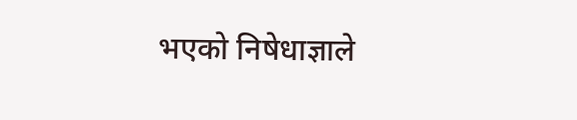भएको निषेधाज्ञाले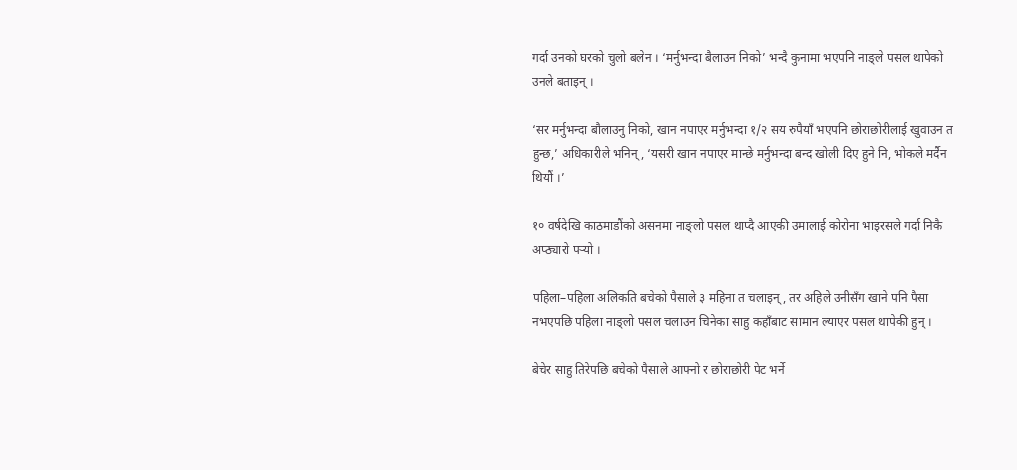गर्दा उनको घरको चुलो बलेन । ‘मर्नुभन्दा बैलाउन निको’ भन्दै कुनामा भएपनि नाङ्ले पसल थापेको उनले बताइन् ।

‘सर मर्नुभन्दा बौलाउनु निको, खान नपाएर मर्नुभन्दा १/२ सय रुपैयाँ भएपनि छोराछोरीलाई खुवाउन त हुन्छ,’ अधिकारीले भनिन्, ‘यसरी खान नपाएर मान्छे मर्नुभन्दा बन्द खोली दिए हुने नि, भोकले मर्दैन थियौं ।’

१० वर्षदेखि काठमाडौंको असनमा नाङ्लो पसल थाप्दै आएकी उमालाई कोरोना भाइरसले गर्दा निकै अप्ठ्यारो पर्‍यो ।

पहिला–पहिला अलिकति बचेको पैसाले ३ महिना त चलाइन्, तर अहिले उनीसँग खाने पनि पैसा नभएपछि पहिला नाङ्लो पसल चलाउन चिनेका साहु कहाँबाट सामान ल्याएर पसल थापेकी हुन् ।

बेचेर साहु तिरेपछि बचेको पैसाले आफ्नो र छोराछोरी पेट भर्ने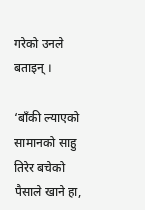गरेको उनले बताइन् ।

‘बाँकी ल्याएको सामानको साहु तिरेर बचेको पैसाले खाने हा,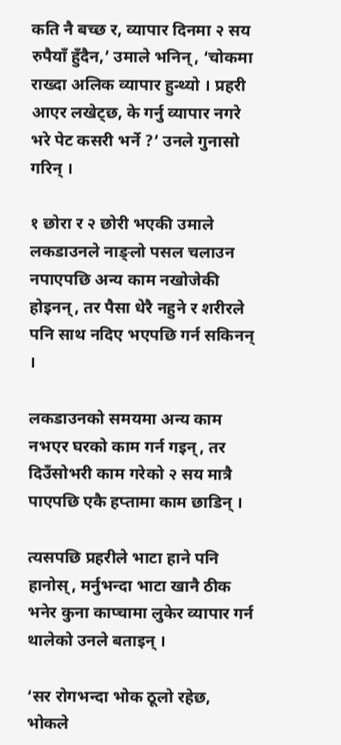कति नै बच्छ र, व्यापार दिनमा २ सय रुपैयाँ हुँदैन,’ उमाले भनिन्, ‘चोकमा राख्दा अलिक व्यापार हुन्थ्यो । प्रहरी आएर लखेट्छ, के गर्नु व्यापार नगरे भरे पेट कसरी भर्ने ?’ उनले गुनासो गरिन् ।

१ छोरा र २ छोरी भएकी उमाले लकडाउनले नाङ्लो पसल चलाउन नपाएपछि अन्य काम नखोजेकी होइनन्, तर पैसा धेरै नहुने र शरीरले पनि साथ नदिए भएपछि गर्न सकिनन् ।

लकडाउनको समयमा अन्य काम नभएर घरको काम गर्न गइन्, तर दिउँसोभरी काम गरेको २ सय मात्रै पाएपछि एकै हप्तामा काम छाडिन् ।

त्यसपछि प्रहरीले भाटा हाने पनि हानोस्, मर्नुभन्दा भाटा खानै ठीक भनेर कुना काप्चामा लुकेर व्यापार गर्न थालेको उनले बताइन् ।

‘सर रोगभन्दा भोक ठूलो रहेछ, भोकले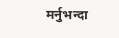मर्नुभन्दा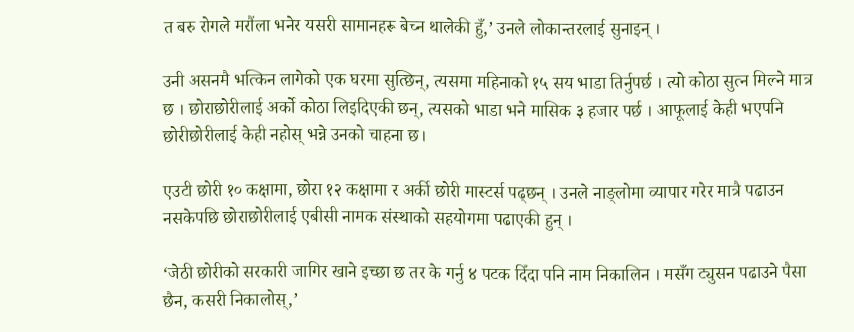त बरु रोगले मरौंला भनेर यसरी सामानहरू बेच्न थालेकी हुँ,’ उनले लोकान्तरलाई सुनाइन् ।

उनी असनमै भत्किन लागेको एक घरमा सुत्छिन्, त्यसमा महिनाको १५ सय भाडा तिर्नुपर्छ । त्यो कोठा सुत्न मिल्ने मात्र छ । छोराछोरीलाई अर्को कोठा लिइदिएकी छन्, त्यसको भाडा भने मासिक ३ हजार पर्छ । आफूलाई केही भएपनि छोरीछोरीलाई केही नहोस् भन्ने उनको चाहना छ।

एउटी छोरी १० कक्षामा, छोरा १२ कक्षामा र अर्की छोरी मास्टर्स पढ्छन् । उनले नाङ्लोमा व्यापार गरेर मात्रै पढाउन नसकेपछि छोराछोरीलाई एबीसी नामक संस्थाको सहयोगमा पढाएकी हुन् ।

‘जेठी छोरीको सरकारी जागिर खाने इच्छा छ तर के गर्नु ४ पटक दिँदा पनि नाम निकालिन । मसँग ट्युसन पढाउने पैसा छैन, कसरी निकालोस्,’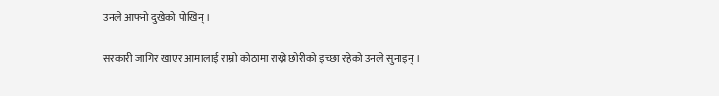उनले आफ्नो दुखेको पोखिन् ।

सरकारी जागिर खाएर आमालाई राम्रो कोठामा राख्ने छोरीको इच्छा रहेको उनले सुनाइन् ।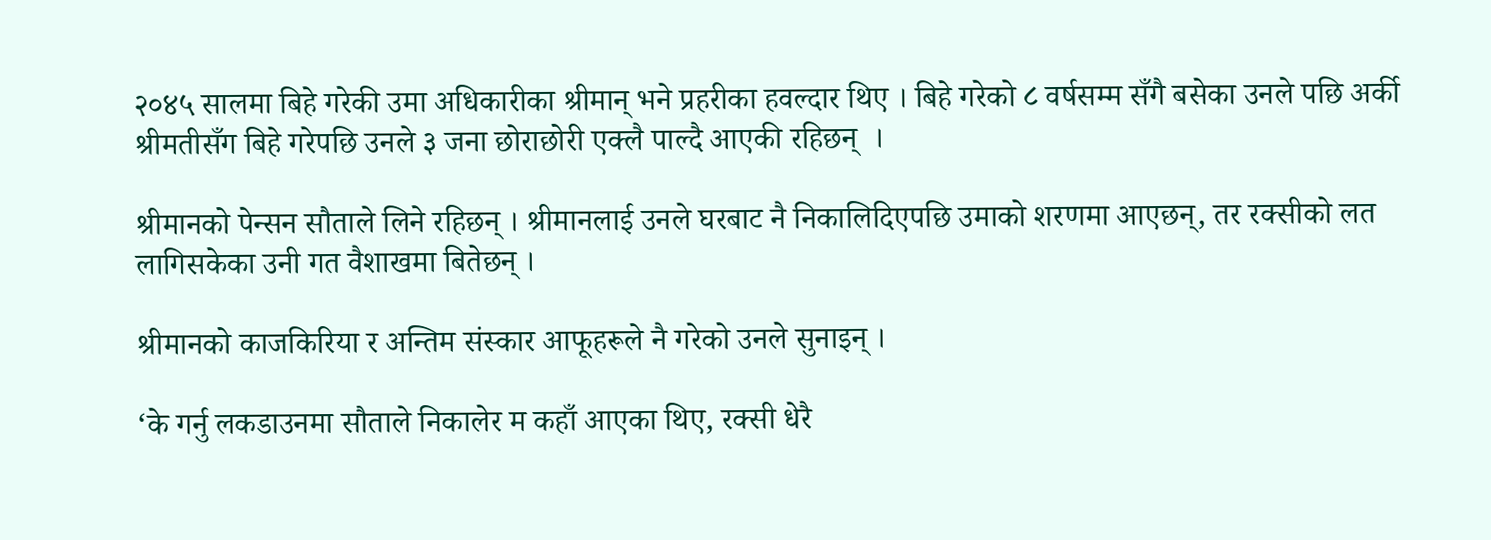२०४५ सालमा बिहे गरेकी उमा अधिकारीका श्रीमान् भने प्रहरीका हवल्दार थिए । बिहे गरेको ८ वर्षसम्म सँगै बसेका उनले पछि अर्की श्रीमतीसँग बिहे गरेपछि उनले ३ जना छोराछोरी एक्लै पाल्दै आएकी रहिछन्  ।

श्रीमानको पेन्सन सौताले लिने रहिछन् । श्रीमानलाई उनले घरबाट नै निकालिदिएपछि उमाको शरणमा आएछन्, तर रक्सीको लत लागिसकेका उनी गत वैशाखमा बितेछन् ।

श्रीमानको काजकिरिया र अन्तिम संस्कार आफूहरूले नै गरेको उनले सुनाइन् ।

‘के गर्नु लकडाउनमा सौताले निकालेर म कहाँ आएका थिए, रक्सी धेरै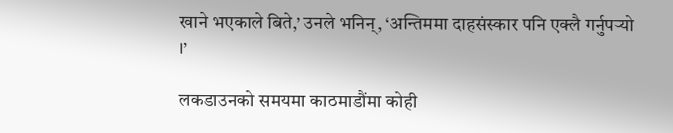खाने भएकाले बिते,’ उनले भनिन्, ‘अन्तिममा दाहसंस्कार पनि एक्लै गर्नुपर्‍यो ।’

लकडाउनको समयमा काठमाडौंमा कोही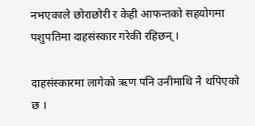नभएकाले छोराछोरी र केही आफन्तको सहयोगमा पशुपतिमा दाहसंस्कार गरेकी रहिछन् ।

दाहसंस्कारमा लागेको ऋण पनि उनीमाथि नै थपिएको छ ।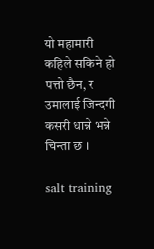यो महामारी कहिले सकिने हो पत्तो छैन, र उमालाई जिन्दगी कसरी धान्ने भन्ने चिन्ता छ ।

salt training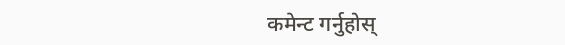कमेन्ट गर्नुहोस्